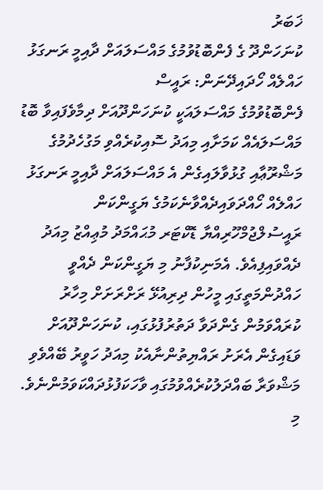ޚަބަރު
ކުނަހަންދޫ ގެ ފެންބޮޑުވުމުގެ މައްސަލައަށް ދާއިމީ ރަނގަޅު ހައްލެއް ހޯދައިދޭނަން: ރައީސް
ފެންބޮޑުވުމުގެ މައްސަލައަކީ ކުނަހަންދޫއަށް ދިމާވެފައިވާ ބޮޑު މައްސަލައެއް ކަމަށާއި މިއަދު ސޮއިކުރެއްވި މަގުހެދުމުގެ މަޝްރޫޢާއި ގުޅުވާލައިގެން އެ މައްސަލައަށް ދާއިމީ ރަނގަޅު ހައްލެއް ހޯއްދަވައިދެއްވާނެކަމުގެ ޔަގީންކަން ރައީސުލްޖުމްހޫރިއްޔާ ޑޮކްޓަރ މުޙައްމަދު މުޢިއްޒު މިއަދު ދެއްވައިފިއެވެ. އެމަނިކުފާނު މި ޔަގީންކަން ދެއްވީ ހައްދުންމަތީގައި މީހުން ދިރިއުޅޭ ރަށްރަށަށް މިހާރު ކުރައްވަމުން ގެންދަވާ ދަތުރުފުޅުގައި، ކުނަހަންދޫއަށް ވަޑައިގެން އެރަށު ރައްޔިތުންނާއެކު މިއަދު ހަވީރު ބޭއްވެވި މަޝްވަރާ ބައްދަލުކުރެއްވުމުގައި ވާހަކަފުޅުދައްކަވަމުންނެވެ.
މި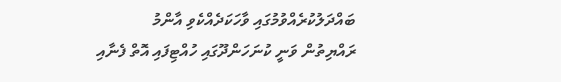ބައްދަލުކުރެއްވުމުގައި ވާހަކަދެއްކެވި އާންމު ރައްޔިތުން ވަނީ ކުނަހަންދޫގައި ހުއްޓިފައި އޮތް ފެނާއި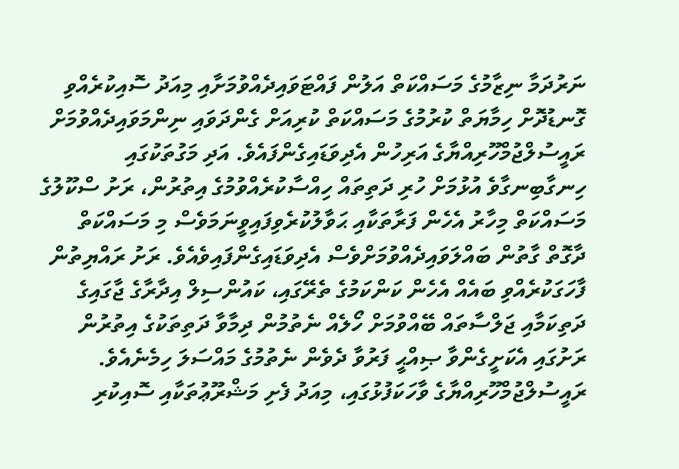ނަރުދަމާ ނިޒާމުގެ މަސައްކަތް އަލުން ފައްޓަވައިދެއްވުމަށާއި މިއަދު ސޮއިކުރެއްވި ގޮނޑުދޮށް ހިމާޔަތް ކުރުމުގެ މަސައްކަތް ކުރިއަށް ގެންދަވައި ނިންމަވައިދެއްވުމަށް ރައީސުލްޖުމްހޫރިއްޔާގެ އަރިހުން އެދިވަޑައިގެންފައެވެ. އަދި މަގުތަކުގައި ހިނގާބިނގާވެ އުޅުމަށް ހުރި ދަތިތައް ހިއްސާކުރެއްވުމުގެ އިތުރުން، ރަށު ސްކޫލުގެ މަސައްކަތް މިހާރު އެހެން ފަރާތަކާއި ޙަވާލުކުރެވިފައިވީނަމަވެސް މި މަސައްކަތް ދާގޮތް ގާތުން ބައްލަވައިދެއްވުމަށްވެސް އެދިވަޑައިގެންފައިވެއެވެ. ރަށު ރައްޔިތުން ފާހަގަކުރެއްވި ބައެއް އެހެން ކަންކަމުގެ ތެރޭގައި، ކައުންސިލް އިދާރާގެ ޖާގައިގެ ދަތިކަމާއި ޖަލްސާތައް ބޭއްވުމަށް ހޯލެއް ނެތުމުން ދިމާވާ ދަތިތަކުގެ އިތުރުން ރަށުގައި އެކަށީގެންވާ ޞިއްޙީ ފަރުވާ ދެވެން ނެތުމުގެ މައްސަލަ ހިމެނެއެވެ.
ރައީސުލްޖުމްހޫރިއްޔާގެ ވާހަކަފުޅުގައި، މިއަދު ފެށި މަޝްރޫޢުތަކާއި ސޮއިކުރި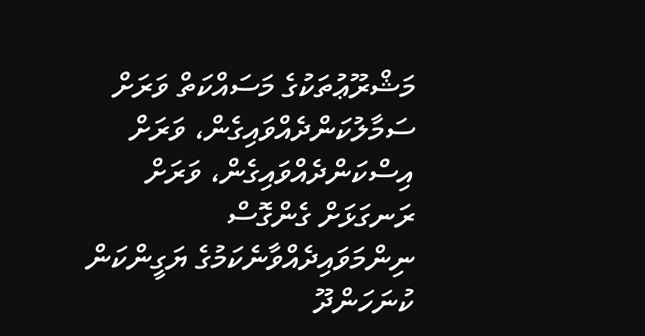މަޝްރޫޢުތަކުގެ މަސައްކަތް ވަރަށް ސަމާލުކަންދެއްވައިގެން، ވަރަށް އިސްކަންދެއްވައިގެން، ވަރަށް ރަނގަޅަށް ގެންގޮސް ނިންމަވައިދެއްވާނެކަމުގެ ޔަގީންކަން ކުނަހަންދޫ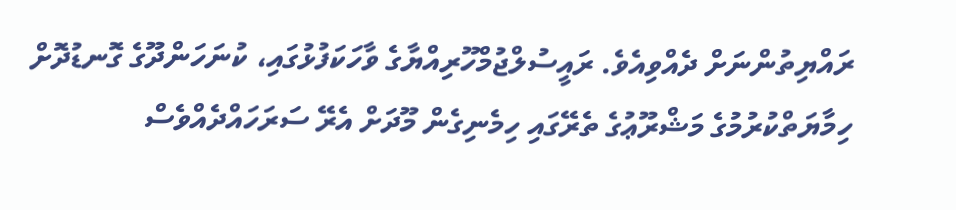ރައްޔިތުންނަށް ދެއްވިއެވެ. ރައީސުލްޖުމްހޫރިއްޔާގެ ވާހަކަފުޅުގައި، ކުނަހަންދޫގެ ގޮނޑުދޮށް ހިމާޔަތްކުރުމުގެ މަޝްރޫޢުގެ ތެރޭގައި ހިމެނިގެން މޫދަށް އެރޭ ސަރަހައްދެއްވެސް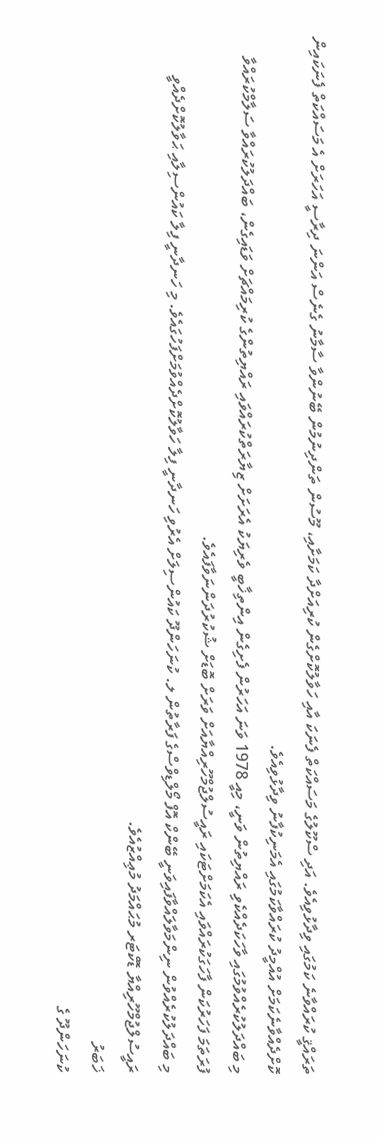ތަރައްޤީ ކުރައްވާނެ ކަމުގައި ވިދާޅުވިއެވެ. އަދި ސްކޫލުގެ މަސައްކަތް ފެނަކަ އާއި ހަވާލުކޮށްގެން ކުރިއަށްދާ ކަމަށާއި، މޫސުން ތަންދިނުމުން ބޭނުންވާ ސާމާނު ގެނެސް އަންނަ ދިރާސީ އަހަރަށް އެ މަސައްކަތް ފެނަކައިން ކޮށްދެއްވާނެކަމަށް އުއްމީދު ކުރައްވާކަމުގައި އެމަނިކުފާނު ވިދާޅުވިއެވެ.
މި ބައްދަލުކުރެއްވުމުގައި ވާހަކަދެއްކެވި ރައްޔިތުން ވަނީ، މިއީ 1978 ވަނަ އަހަރުން ފެށިގެން އިންތިޚާބީ ވެރިޔަކު އެރަށަށް ޒިޔާރަތްކުރައްވައި ރައްޔިތުންގެ ކުރިމައްޗަށް ވަޑައިގެން، ބައްދަލުކުރައްވާ ސަލާމްކުރައްވާ ފުރަތަމަ ފަހަރުކަން ފާހަގަކުރައްވައި އެކަމަށްޓަކައި ރައީސުލްޖުމްހޫރިއްޔާއަށް ވަރަށް ބޮޑަށް ޝުކުރުދަންނަވާފައެވެ.
މި ބައްދަލުކުރެއްވުން ނިންމަވާލައްވާފައިވަނީ ބޭންކް އޮފް މޯލްޑިވްސްގެ ފަރާތުން ލ. ކުނަހަންދޫ ކައުންސިލަށް އެރުވި ހަނދާނީ ފިލާ ހަވާލުކޮށްދެއްވުމަށްފަހުގައެވެ. މި ހަނދާނީ ފިލާ ކައުންސިލާއި ޙަވާލުކޮށްދެއްވީ ރައީސުލްޖުމްހޫރިއްޔާ ޑޮކްޓަރ މުޙައްމަދު މުޢިއްޒުއެވެ.
ޚަބަރު
ކުނަހަންދޫ ގެ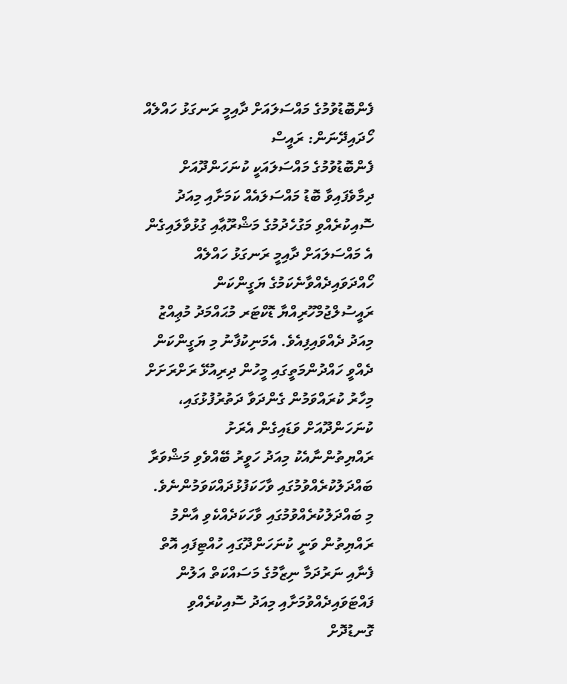ފެންބޮޑުވުމުގެ މައްސަލައަށް ދާއިމީ ރަނގަޅު ހައްލެއް ހޯދައިދޭނަން: ރައީސް
ފެންބޮޑުވުމުގެ މައްސަލައަކީ ކުނަހަންދޫއަށް ދިމާވެފައިވާ ބޮޑު މައްސަލައެއް ކަމަށާއި މިއަދު ސޮއިކުރެއްވި މަގުހެދުމުގެ މަޝްރޫޢާއި ގުޅުވާލައިގެން އެ މައްސަލައަށް ދާއިމީ ރަނގަޅު ހައްލެއް ހޯއްދަވައިދެއްވާނެކަމުގެ ޔަގީންކަން ރައީސުލްޖުމްހޫރިއްޔާ ޑޮކްޓަރ މުޙައްމަދު މުޢިއްޒު މިއަދު ދެއްވައިފިއެވެ. އެމަނިކުފާނު މި ޔަގީންކަން ދެއްވީ ހައްދުންމަތީގައި މީހުން ދިރިއުޅޭ ރަށްރަށަށް މިހާރު ކުރައްވަމުން ގެންދަވާ ދަތުރުފުޅުގައި، ކުނަހަންދޫއަށް ވަޑައިގެން އެރަށު ރައްޔިތުންނާއެކު މިއަދު ހަވީރު ބޭއްވެވި މަޝްވަރާ ބައްދަލުކުރެއްވުމުގައި ވާހަކަފުޅުދައްކަވަމުންނެވެ.
މި ބައްދަލުކުރެއްވުމުގައި ވާހަކަދެއްކެވި އާންމު ރައްޔިތުން ވަނީ ކުނަހަންދޫގައި ހުއްޓިފައި އޮތް ފެނާއި ނަރުދަމާ ނިޒާމުގެ މަސައްކަތް އަލުން ފައްޓަވައިދެއްވުމަށާއި މިއަދު ސޮއިކުރެއްވި ގޮނޑުދޮށް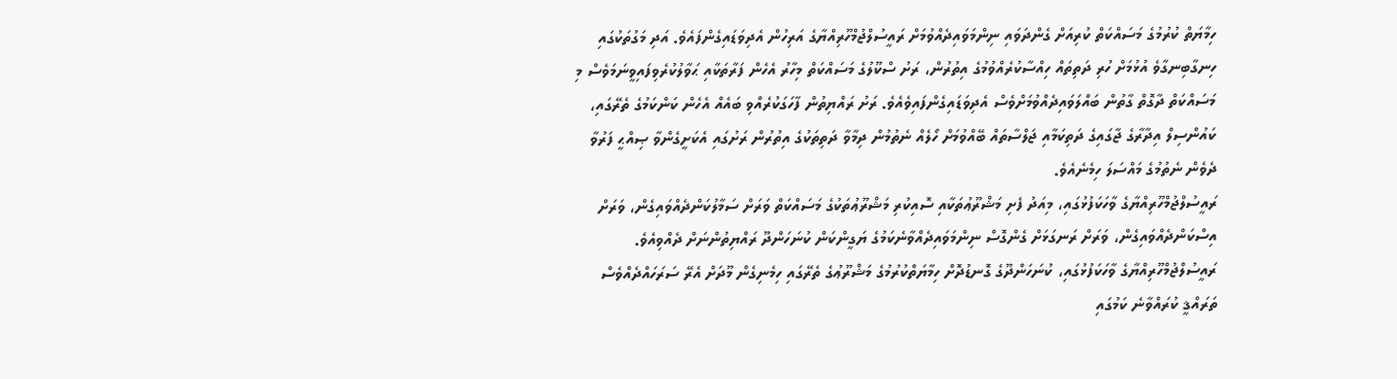ހިމާޔަތް ކުރުމުގެ މަސައްކަތް ކުރިއަށް ގެންދަވައި ނިންމަވައިދެއްވުމަށް ރައީސުލްޖުމްހޫރިއްޔާގެ އަރިހުން އެދިވަޑައިގެންފައެވެ. އަދި މަގުތަކުގައި ހިނގާބިނގާވެ އުޅުމަށް ހުރި ދަތިތައް ހިއްސާކުރެއްވުމުގެ އިތުރުން، ރަށު ސްކޫލުގެ މަސައްކަތް މިހާރު އެހެން ފަރާތަކާއި ޙަވާލުކުރެވިފައިވީނަމަވެސް މި މަސައްކަތް ދާގޮތް ގާތުން ބައްލަވައިދެއްވުމަށްވެސް އެދިވަޑައިގެންފައިވެއެވެ. ރަށު ރައްޔިތުން ފާހަގަކުރެއްވި ބައެއް އެހެން ކަންކަމުގެ ތެރޭގައި، ކައުންސިލް އިދާރާގެ ޖާގައިގެ ދަތިކަމާއި ޖަލްސާތައް ބޭއްވުމަށް ހޯލެއް ނެތުމުން ދިމާވާ ދަތިތަކުގެ އިތުރުން ރަށުގައި އެކަށީގެންވާ ޞިއްޙީ ފަރުވާ ދެވެން ނެތުމުގެ މައްސަލަ ހިމެނެއެވެ.
ރައީސުލްޖުމްހޫރިއްޔާގެ ވާހަކަފުޅުގައި، މިއަދު ފެށި މަޝްރޫޢުތަކާއި ސޮއިކުރި މަޝްރޫޢުތަކުގެ މަސައްކަތް ވަރަށް ސަމާލުކަންދެއްވައިގެން، ވަރަށް އިސްކަންދެއްވައިގެން، ވަރަށް ރަނގަޅަށް ގެންގޮސް ނިންމަވައިދެއްވާނެކަމުގެ ޔަގީންކަން ކުނަހަންދޫ ރައްޔިތުންނަށް ދެއްވިއެވެ. ރައީސުލްޖުމްހޫރިއްޔާގެ ވާހަކަފުޅުގައި، ކުނަހަންދޫގެ ގޮނޑުދޮށް ހިމާޔަތްކުރުމުގެ މަޝްރޫޢުގެ ތެރޭގައި ހިމެނިގެން މޫދަށް އެރޭ ސަރަހައްދެއްވެސް ތަރައްޤީ ކުރައްވާނެ ކަމުގައި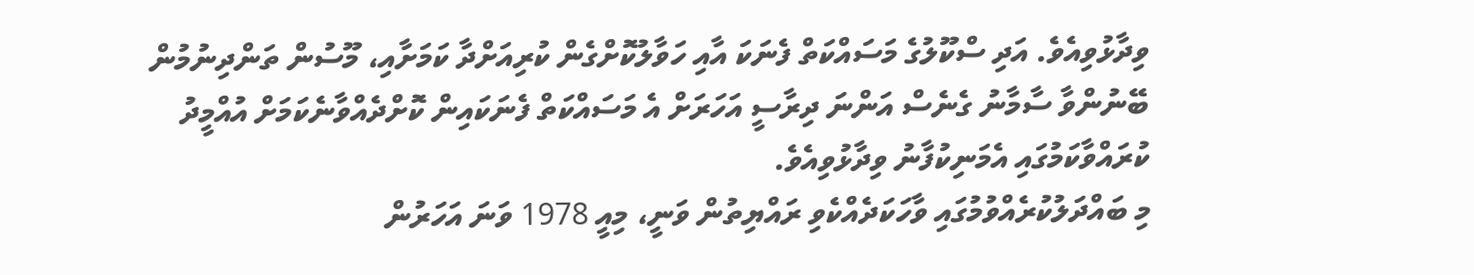ވިދާޅުވިއެވެ. އަދި ސްކޫލުގެ މަސައްކަތް ފެނަކަ އާއި ހަވާލުކޮށްގެން ކުރިއަށްދާ ކަމަށާއި، މޫސުން ތަންދިނުމުން ބޭނުންވާ ސާމާނު ގެނެސް އަންނަ ދިރާސީ އަހަރަށް އެ މަސައްކަތް ފެނަކައިން ކޮށްދެއްވާނެކަމަށް އުއްމީދު ކުރައްވާކަމުގައި އެމަނިކުފާނު ވިދާޅުވިއެވެ.
މި ބައްދަލުކުރެއްވުމުގައި ވާހަކަދެއްކެވި ރައްޔިތުން ވަނީ، މިއީ 1978 ވަނަ އަހަރުން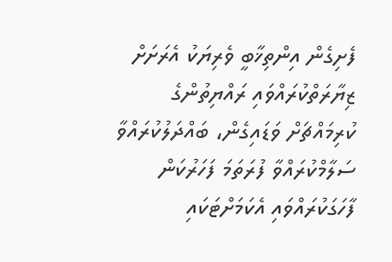ފެށިގެން އިންތިޚާބީ ވެރިޔަކު އެރަށަށް ޒިޔާރަތްކުރައްވައި ރައްޔިތުންގެ ކުރިމައްޗަށް ވަޑައިގެން، ބައްދަލުކުރައްވާ ސަލާމްކުރައްވާ ފުރަތަމަ ފަހަރުކަން ފާހަގަކުރައްވައި އެކަމަށްޓަކައި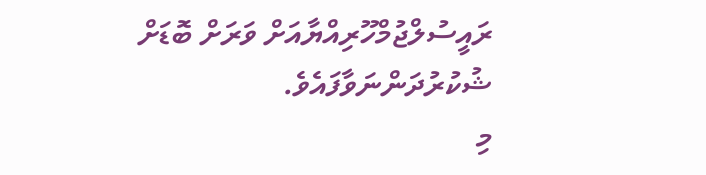ރައީސުލްޖުމްހޫރިއްޔާއަށް ވަރަށް ބޮޑަށް ޝުކުރުދަންނަވާފައެވެ.
މި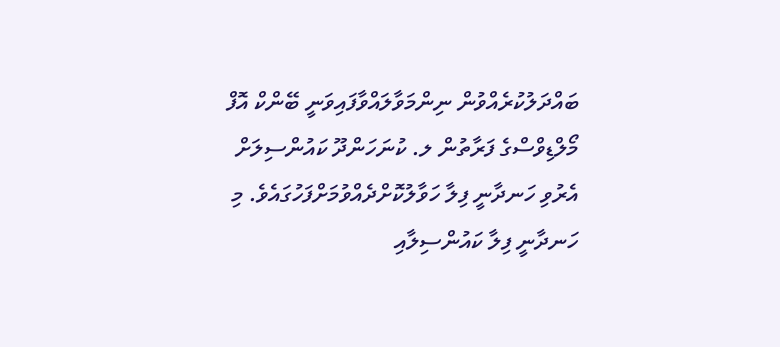ބައްދަލުކުރެއްވުން ނިންމަވާލައްވާފައިވަނީ ބޭންކް އޮފް މޯލްޑިވްސްގެ ފަރާތުން ލ. ކުނަހަންދޫ ކައުންސިލަށް އެރުވި ހަނދާނީ ފިލާ ހަވާލުކޮށްދެއްވުމަށްފަހުގައެވެ. މި ހަނދާނީ ފިލާ ކައުންސިލާއި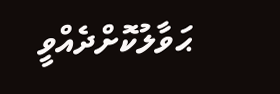ޙަވާލުކޮށްދެއްވީ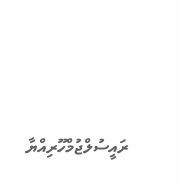ރައީސުލްޖުމްހޫރިއްޔާ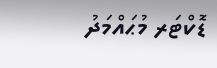ޑޮކްޓަރ މުޙައްމަދު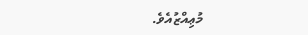މުޢިއްޒުއެވެ.